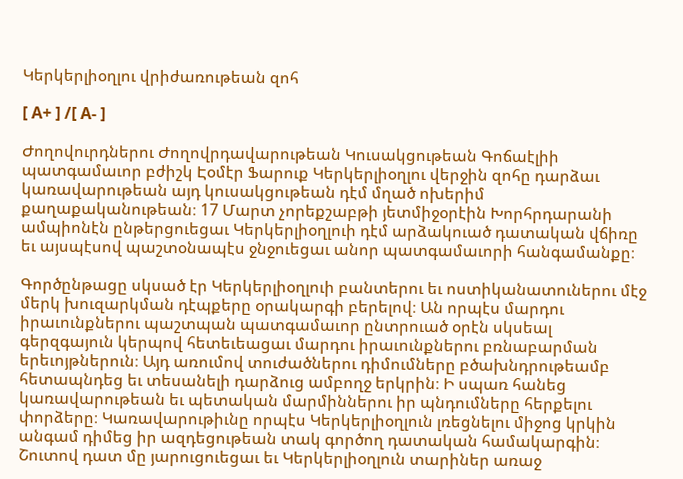Կերկերլիօղլու վրիժառութեան զոհ

[ A+ ] /[ A- ]

Ժողովուրդներու Ժողովրդավարութեան Կուսակցութեան Գոճաէլիի պատգամաւոր բժիշկ Էօմէր Ֆարուք Կերկերլիօղլու վերջին զոհը դարձաւ կառավարութեան այդ կուսակցութեան դէմ մղած ոխերիմ քաղաքականութեան։ 17 Մարտ չորեքշաբթի յետմիջօրէին Խորհրդարանի ամպիոնէն ընթերցուեցաւ Կերկերլիօղլուի դէմ արձակուած դատական վճիռը եւ այսպէսով պաշտօնապէս ջնջուեցաւ անոր պատգամաւորի հանգամանքը։

Գործընթացը սկսած էր Կերկերլիօղլուի բանտերու եւ ոստիկանատուներու մէջ մերկ խուզարկման դէպքերը օրակարգի բերելով։ Ան որպէս մարդու իրաւունքներու պաշտպան պատգամաւոր ընտրուած օրէն սկսեալ գերզգայուն կերպով հետեւեացաւ մարդու իրաւունքներու բռնաբարման երեւոյթներուն։ Այդ առումով տուժածներու դիմումները բծախնդրութեամբ հետապնդեց եւ տեսանելի դարձուց ամբողջ երկրին։ Ի սպառ հանեց կառավարութեան եւ պետական մարմիններու իր պնդումները հերքելու փորձերը։ Կառավարութիւնը որպէս Կերկերլիօղլուն լռեցնելու միջոց կրկին անգամ դիմեց իր ազդեցութեան տակ գործող դատական համակարգին։ Շուտով դատ մը յարուցուեցաւ եւ Կերկերլիօղլուն տարիներ առաջ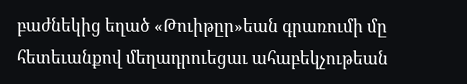բաժնեկից եղած «Թուիթըր»եան գրառումի մը հետեւանքով մեղադրուեցաւ ահաբեկչութեան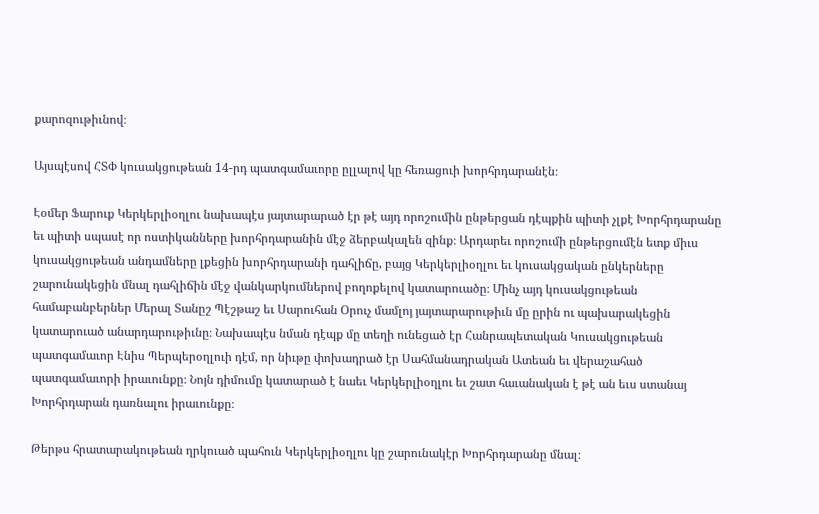քարոզութիւնով։

Այսպէսով ՀՏՓ կուսակցութեան 14-րդ պատգամաւորը ըլլալով կը հեռացուի խորհրդարանէն։

Էօմեր Ֆարուք Կերկերլիօղլու նախապէս յայտարարած էր թէ այդ որոշումին ընթերցան դէպքին պիտի չլքէ Խորհրդարանը եւ պիտի սպասէ որ ոստիկանները խորհրդարանին մէջ ձերբակալեն զինք։ Արդարեւ որոշումի ընթերցումէն ետք միւս կուսակցութեան անդամները լքեցին խորհրդարանի դահլիճը, բայց Կերկերլիօղլու եւ կուսակցական ընկերները շարունակեցին մնալ դահլիճին մէջ վանկարկումներով բողոքելով կատարուածը։ Մինչ այդ կուսակցութեան համաբանբերներ Մերալ Տանըշ Պէշթաշ եւ Սարուհան Օրուչ մամլոյ յայտարարութիւն մը ըրին ու պախարակեցին կատարուած անարդարութիւնը։ Նախապէս նման դէպք մը տեղի ունեցած էր Հանրապետական Կուսակցութեան պատգամաւոր Էնիս Պերպերօղլուի դէմ, որ նիւթը փոխադրած էր Սահմանադրական Ատեան եւ վերաշահած պատգամաւորի իրաւունքը։ Նոյն դիմումը կատարած է նաեւ Կերկերլիօղլու եւ շատ հաւանական է թէ ան եւս ստանայ Խորհրդարան դառնալու իրաւունքը։

Թերթս հրատարակութեան ղրկուած պահուն Կերկերլիօղլու կը շարունակէր Խորհրդարանը մնալ։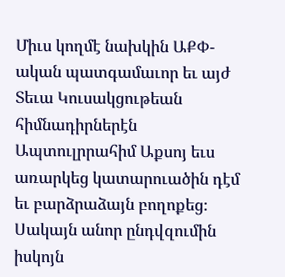Միւս կողմէ նախկին ԱՔՓ-ական պատգամաւոր եւ այժ Տեւա Կուսակցութեան հիմնադիրներէն Ապտուլրրահիմ Աքսոյ եւս առարկեց կատարուածին դէմ եւ բարձրաձայն բողոքեց։ Սակայն անոր ընդվզումին իսկոյն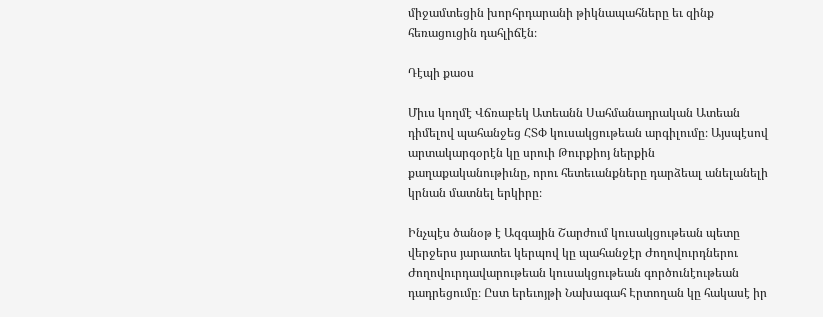միջամտեցին խորհրդարանի թիկնապահները եւ զինք հեռացուցին դահլիճէն։

Դէպի քաօս

Միւս կողմէ Վճռաբեկ Ատեանն Սահմանադրական Ատեան դիմելով պահանջեց ՀՏՓ կուսակցութեան արգիլումը։ Այսպէսով արտակարգօրէն կը սրուի Թուրքիոյ ներքին քաղաքականութիւնը, որու հետեւանքները դարձեալ անելանելի կրնան մատնել երկիրը։

Ինչպէս ծանօթ է Ազգային Շարժում կուսակցութեան պետը վերջերս յարատեւ կերպով կը պահանջէր Ժողովուրդներու Ժողովուրդավարութեան կուսակցութեան գործունէութեան դադրեցումը։ Ըստ երեւոյթի Նախագահ Էրտողան կը հակասէ իր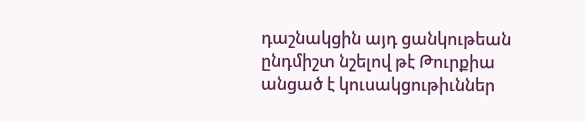դաշնակցին այդ ցանկութեան ընդմիշտ նշելով թէ Թուրքիա անցած է կուսակցութիւններ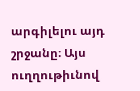արգիլելու այդ շրջանը։ Այս ուղղութիւնով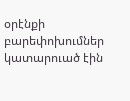օրէնքի բարեփոխումներ կատարուած էին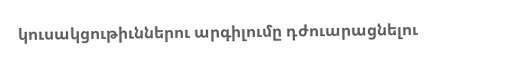կուսակցութիւններու արգիլումը դժուարացնելու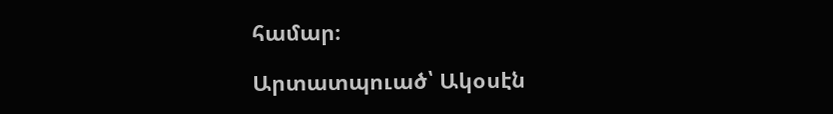համար։

Արտատպուած՝ Ակօսէն